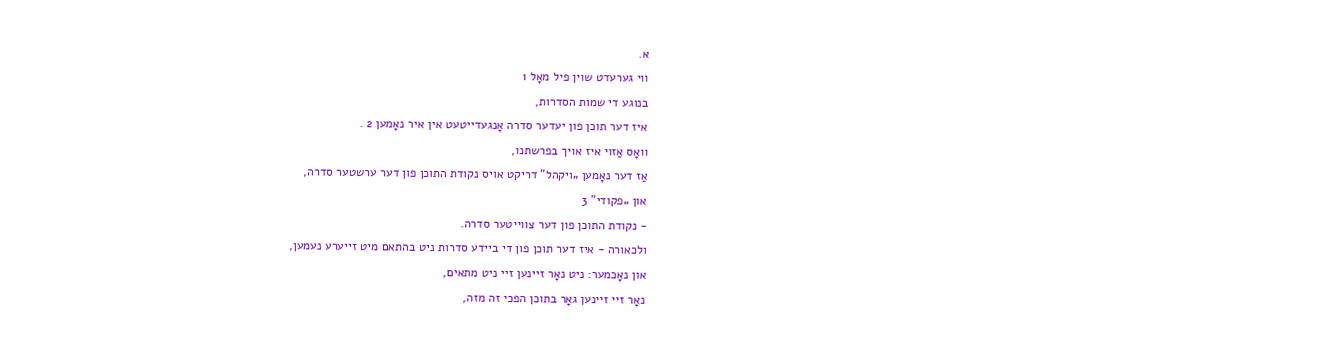א.
ווי גערעדט שוין פיל מאָל 1
בנוגע די שמות הסדרות,
איז דער תוכן פון יעדער סדרה אָנגעדייטעט אין איר נאָמען 2 .
וואָס אַזוי איז אויך בפרשתנו,
אַז דער נאָמען „ויקהל” דריקט אויס נקודת התוכן פון דער ערשטער סדרה,
און „פקודי” 3
- נקודת התוכן פון דער צווייטער סדרה.
ולכאורה - איז דער תוכן פון די ביידע סדרות ניט בהתאם מיט זייערע נעמען,
און נאָכמער: ניט נאָר זיינען זיי ניט מתאים,
נאָר זיי זיינען גאָר בתוכן הפכי זה מזה,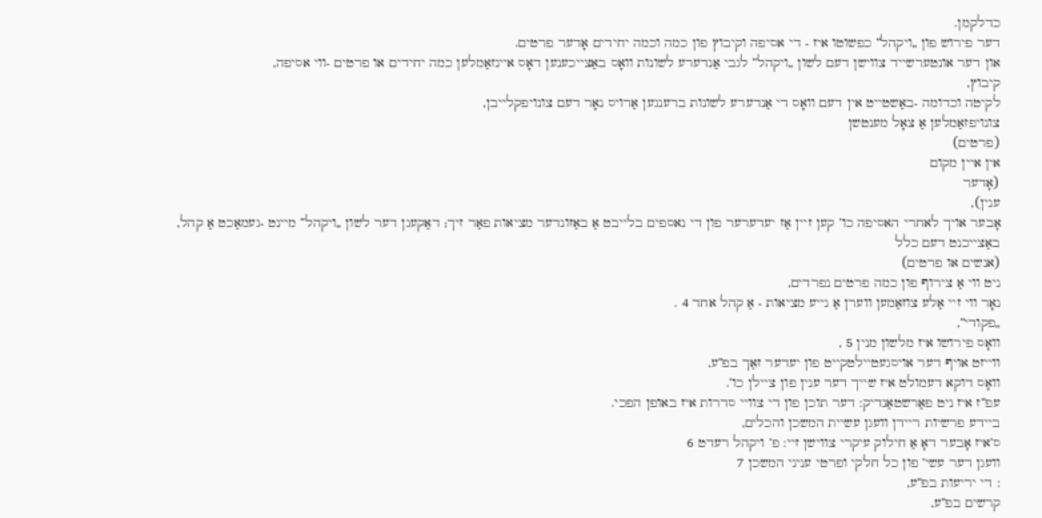כדלקמן.
דער פירוש פון „ויקהל” כפשוטו איז - די אסיפה וקיבוץ פון כמה וכמה יחידים אָדער פרטים.
און דער אונטערשייד צווישן דעם לשון „ויקהל” לגבי אַנדערע לשונות וואָס באַצייכענען דאָס איינזאַמלען כמה יחידים או פרטים -ווי אסיפה,
קיבוץ,
לקיטה וכדומה -באַשטייט אין דעם וואָס די אַנדערע לשונות ברענגען אַרויס נאָר דעם צונויפקלייבן,
צונויפזאַמלען אַ צאָל מענטשן
(פרטים)
אין איין מקום
(אָדער
ענין),
אָבער אויך לאחרי האסיפה כו’ קען זיין אַז יעדערער פון די נאספים בלייבט אַ באַזונדער מציאות פאַר זיך; דאַקעגן דער לשון „ויקהל” מיינט -געמאַכט אַ קהל,
באַצייכנט דעם כלל
(אנשים או פרטים)
ניט ווי אַ צירוף פון כמה פרטים נפרדים,
נאָר ווי זיי אַלע צוזאַמען ווערן אַ נייע מציאות - אַ קהל אחד 4 .
„פקודי”,
וואָס פירושו איז מלשון מנין 5 ,
ווייזט אויף דער אויסגעטיילטקייט פון יעדער זאַך בפ”ע,
וואָס דוקא דעמולט איז שייך דער ענין פון ציילן כו’.
עפ”ז איז ניט פאַרשטאַנדיק: דער תוכן פון די צוויי סדרות איז באופן הפכי.
ביידע פרשיות ריידן וועגן עשיית המשכן והכלים,
ס’איז אָבער דאָ אַ חילוק עיקרי צווישן זיי: פ’ ויקהל רעדט 6
וועגן דער עשי’ פון כל חלקי ופרטי עניני המשכן 7
: די יריעות בפ”ע,
קרשים בפ”ע,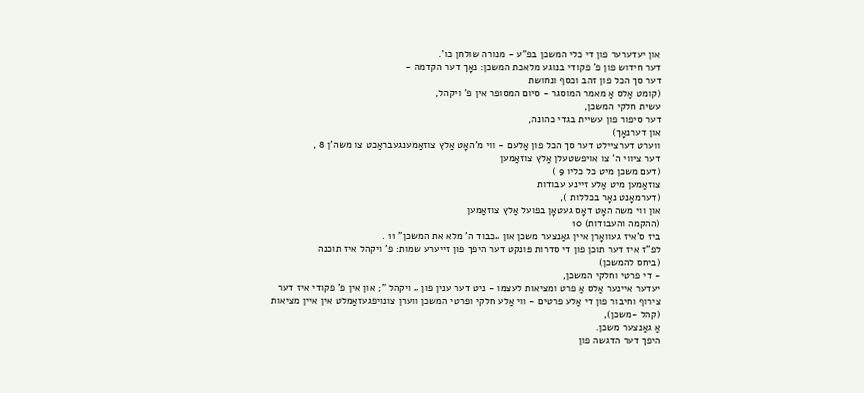און יעדערער פון די כלי המשכן בפ”ע - מנורה שולחן כו’.
דער חידוש פון פ’ פקודי בנוגע מלאכת המשכן: נאָך דער הקדמה -
דער סך הכל פון זהב וכסף ונחושת
(קומט אַלס אַ מאמר המוסגר - סיום המסופר אין פ’ ויקהל,
עשית חלקי המשכן,
דער סיפור פון עשיית בגדי כהונה,
און דערנאָך)
ווערט דערציילט דער סך הכל פון אַלעם - ווי מ’האָט אַלץ צוזאַמענגעבראַכט צו משה’ן 8 ,
דער ציווי ה’ צו אויפשטעלן אַלץ צוזאַמען
(דעם משכן מיט כל כליו 9 )
צוזאַמען מיט אַלע זיינע עבודות
(דערמאָנט נאָר בכללות ),
און ווי משה האָט דאָס געטאָן בפועל אַלץ צוזאַמען
(ההקמה והעבודות) 10
ביז ס’איז געוואָרן איין גאַנצער משכן און „כבוד ה’ מלא את המשכן” 11 .
לפ”ז איז דער תוכן פון די סדרות פּונקט דער היפך פון זייערע שמות: פ’ ויקהל איז תוכנה
(ביחס להמשכן)
- די פרטי וחלקי המשכן,
יעדער איינער אַלס אַ פרט ומציאות לעצמו - ניט דער ענין פון „ ויקהל ”; און אין פ’ פקודי איז דער צירוף וחיבור פון די אַלע פרטים - ווי אַלע חלקי ופרטי המשכן ווערן צונויפגעזאַמלט אין איין מציאות
(קהל -משכן),
אַ גאַנצער משכן.
היפך דער הדגשה פון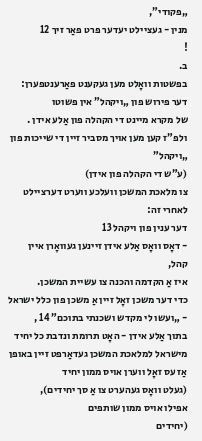„פקודי”,
מנין - געציילט יעדער פרט פאַר זיך 12
!
ב.
בפשטות וואָלט מען געקענט פאַרענטפערן:
דער פירוש פון „ויקהל” אין פשוטו
של מקרא מיינט די הקהלה פון אַלע אידן .
ולפ”ז קען מען אויך מסביר זיין די שייכות פון „ויקהל”
(ע”ש די הקהלה פון אידן)
צו מלאכת המשכן וועלכע ווערט דערציילט לאחרי זה:
דער ענין פון ויקהל 13
- דאָס וואָס אַלע אידן זיינען געוואָרן איין קהל,
איז אַ הקדמה והכנה צו עשיית המשכן.
כדי דער משכן זאָל זיין אַ משכן פון כלל ישראל - „ועשו לי מקדש ושכנתי בתוכם” 14 ,
בתוך אַלע אידן - האָט תרומת ונדבת כל יחיד מישראל למלאכת המשכן געדאַרפט זיין באופן אַז עס זאָל ווערן אויס ממון יחיד
(געלט וואָס געהערט צו אַ סך יחידים),
אפילו אויס ממון שותפים
(יחידים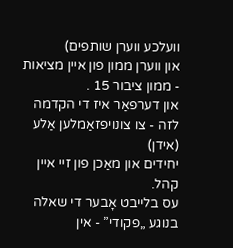וועלכע ווערן שותפים)
און ווערן ממון פון איין מציאות - ממון ציבור 15 .
און דערפאַר איז די הקדמה לזה - צו צונויפזאַמלען אַלע
(אידן)
יחידים און מאַכן פון זיי איין קהל.
עס בלייבט אָבער די שאלה בנוגע „פקודי” - אין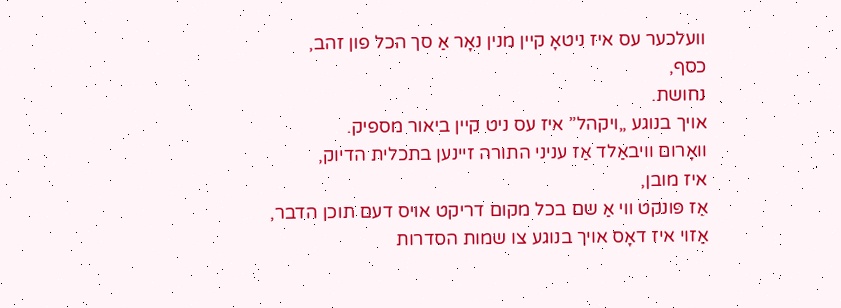וועלכער עס איז ניטאָ קיין מנין נאָר אַ סך הכל פון זהב,
כסף,
נחושת.
אויך בנוגע „ויקהל” איז עס ניט קיין ביאור מספיק.
וואָרום וויבאַלד אַז עניני התורה זיינען בתכלית הדיוק,
איז מובן,
אַז פּונקט ווי אַ שם בכל מקום דריקט אויס דעם תוכן הדבר,
אַזוי איז דאָס אויך בנוגע צו שמות הסדרות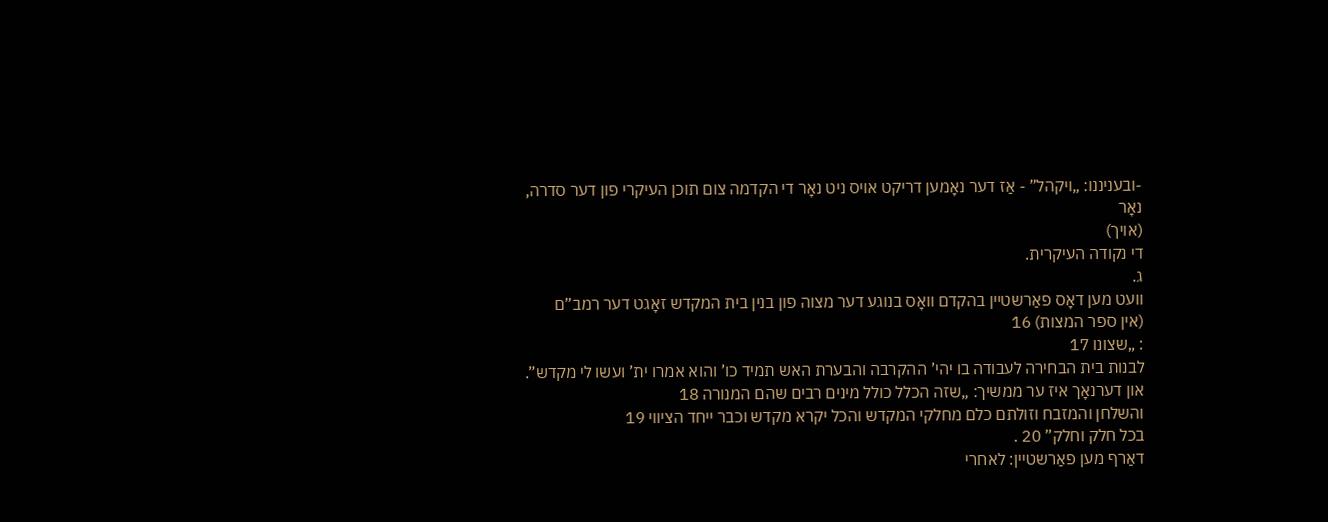-ובעניננו: „ויקהל” - אַז דער נאָמען דריקט אויס ניט נאָר די הקדמה צום תוכן העיקרי פון דער סדרה,
נאָר
(אויך)
די נקודה העיקרית.
ג.
וועט מען דאָס פאַרשטיין בהקדם וואָס בנוגע דער מצוה פון בנין בית המקדש זאָגט דער רמב”ם
(אין ספר המצות) 16
: „שצונו 17
לבנות בית הבחירה לעבודה בו יהי’ ההקרבה והבערת האש תמיד כו’ והוא אמרו ית’ ועשו לי מקדש”.
און דערנאָך איז ער ממשיך: „שזה הכלל כולל מינים רבים שהם המנורה 18
והשלחן והמזבח וזולתם כלם מחלקי המקדש והכל יקרא מקדש וכבר ייחד הציווי 19
בכל חלק וחלק” 20 .
דאַרף מען פאַרשטיין: לאחרי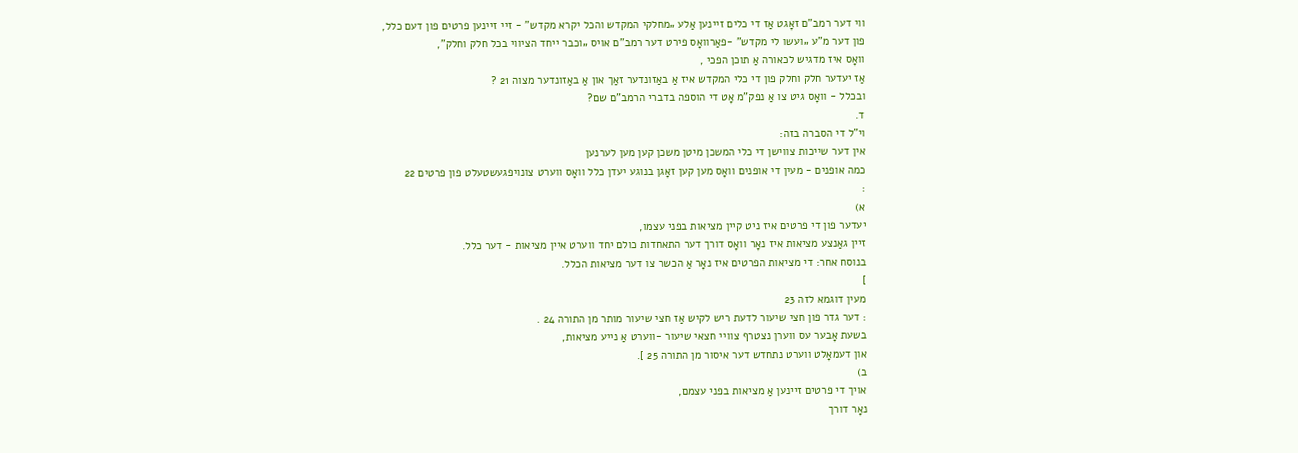ווי דער רמב”ם זאָגט אַז די כלים זיינען אַלע „מחלקי המקדש והכל יקרא מקדש” - זיי זיינען פרטים פון דעם כלל,
פון דער מ”ע „ועשו לי מקדש” -פאַרוואָס פירט דער רמב”ם אויס „וכבר ייחד הציווי בכל חלק וחלק”,
וואָס איז מדגיש לכאורה אַ תוכן הפכי ,
אַז יעדער חלק וחלק פון די כלי המקדש איז אַ באַזונדער זאַך און אַ באַזונדער מצוה 21 ?
ובכלל - וואָס גיט צו אַ נפק”מ אָט די הוספה בדברי הרמב”ם שם?
ד.
וי”ל די הסברה בזה:
אין דער שייכות צווישן די כלי המשכן מיטן משכן קען מען לערנען
כמה אופנים - מעין די אופנים וואָס מען קען זאָגן בנוגע יעדן כלל וואָס ווערט צונויפגעשטעלט פון פרטים 22
:
א)
יעדער פון די פרטים איז ניט קיין מציאות בפני עצמו,
זיין גאַנצע מציאות איז נאָר וואָס דורך דער התאחדות כולם יחד ווערט איין מציאות - דער כלל.
בנוסח אחר: די מציאות הפרטים איז נאָר אַ הכשר צו דער מציאות הכלל.
]
מעין דוגמא לזה 23
: דער גדר פון חצי שיעור לדעת ריש לקיש אַז חצי שיעור מותר מן התורה 24 .
בשעת אָבער עס ווערן נצטרף צוויי חצאי שיעור -ווערט אַ נייע מציאות,
און דעמאָלט ווערט נתחדש דער איסור מן התורה 25 ].
ב)
אויך די פרטים זיינען אַ מציאות בפני עצמם,
נאָר דורך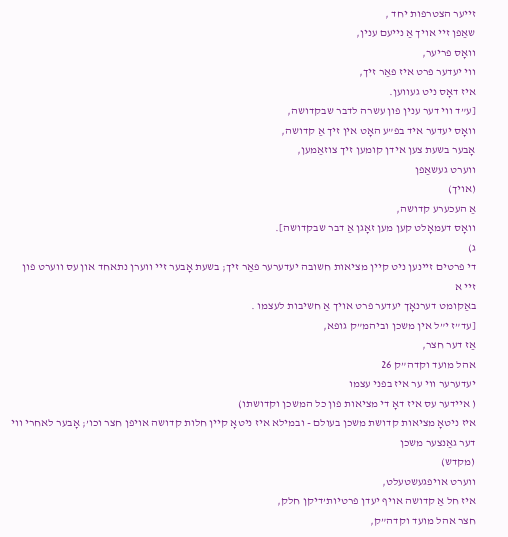זייער הצטרפות יחד ,
שאַפן זיי אויך אַ נייעם ענין,
וואָס פריער,
ווי יעדער פרט איז פאַר זיך,
איז דאָס ניט געווען.
[ע”ד ווי דער ענין פון עשרה לדבר שבקדושה,
וואָס יעדער איד בפ”ע האָט אין זיך אַ קדושה,
אָבער בשעת צען אידן קומען זיך צוזאַמען,
ווערט געשאַפן
(אויך)
אַ העכערע קדושה,
וואָס דעמאָלט קען מען זאָגן אַ דבר שבקדושה].
ג)
די פרטים זיינען ניט קיין מציאות חשובה יעדערער פאַר זיך; בשעת אָבער זיי ווערן נתאחד און עס ווערט פון זיי א
באַקומט דערנאָך יעדער פרט אויך אַ חשיבות לעצמו .
[עד”ז י”ל אין משכן וביהמ”ק גופא,
אַז דער חצר,
אהל מועד וקדה”ק 26
יעדערער ווי ער איז בפני עצמו
( איידער עס איז דאָ די מציאות פון כל המשכן וקדושתו)
איז ניטאָ מציאות קדושת משכן בעולם - ובמילא איז ניטאָ קיין חלות קדושה אויפן חצר וכו’; אָבער לאחרי ווי דער גאַנצער משכן
(מקדש)
ווערט אויפגעשטעלט,
איז חל אַ קדושה אויף יעדן פרטיות’דיקן חלק,
חצר אהל מועד וקדה”ק,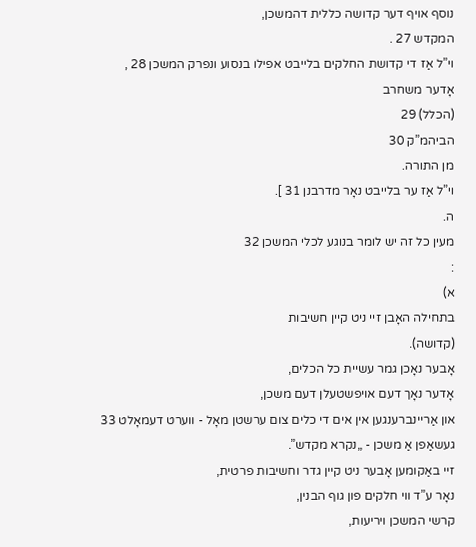נוסף אויף דער קדושה כללית דהמשכן,
המקדש 27 .
וי”ל אַז די קדושת החלקים בלייבט אפילו בנסוע ונפרק המשכן 28 ,
אָדער משחרב
(הכלל) 29
הביהמ”ק 30
מן התורה.
וי”ל אַז ער בלייבט נאָר מדרבנן 31 ].
ה.
מעין כל זה יש לומר בנוגע לכלי המשכן 32
:
א)
בתחילה האָבן זיי ניט קיין חשיבות
(קדושה).
אָבער נאָכן גמר עשיית כל הכלים,
אָדער נאָך דעם אויפשטעלן דעם משכן,
און אַריינברענגען אין אים די כלים צום ערשטן מאָל - ווערט דעמאָלט 33
געשאַפן אַ משכן - „נקרא מקדש”.
זיי באַקומען אָבער ניט קיין גדר וחשיבות פרטית,
נאָר ע”ד ווי חלקים פון גוף הבנין,
קרשי המשכן ויריעות,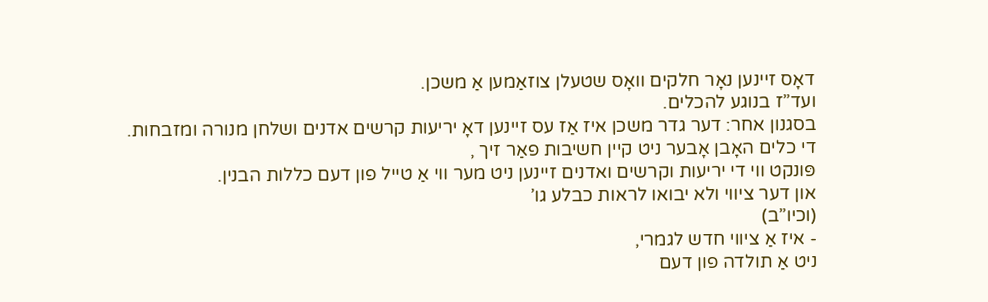דאָס זיינען נאָר חלקים וואָס שטעלן צוזאַמען אַ משכן.
ועד”ז בנוגע להכלים.
בסגנון אחר: דער גדר משכן איז אַז עס זיינען דאָ יריעות קרשים אדנים ושלחן מנורה ומזבחות.
די כלים האָבן אָבער ניט קיין חשיבות פאַר זיך ,
פּונקט ווי די יריעות וקרשים ואדנים זיינען ניט מער ווי אַ טייל פון דעם כללות הבנין.
און דער ציווי ולא יבואו לראות כבלע גו’
(וכיו”ב)
- איז אַ ציווי חדש לגמרי,
ניט אַ תולדה פון דעם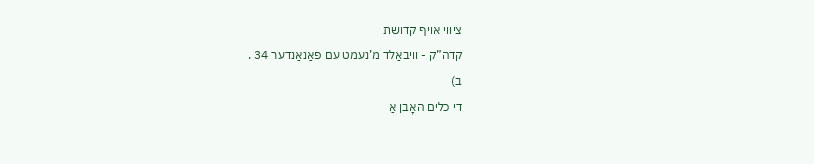ציווי אויף קדושת
קדה”ק - וויבאַלד מ’נעמט עם פאַנאַנדער 34 .
ב)
די כלים האָבן אַ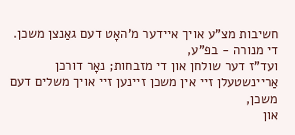חשיבות מצ”ע אויך איידער מ’האָט דעם גאַנצן משכן.
די מנורה - בפ”ע,
ועד”ז דער שולחן און די מזבחות; נאָר דורכן אַריינשטעלן זיי אין משכן זיינען זיי אויך משלים דעם משכן,
און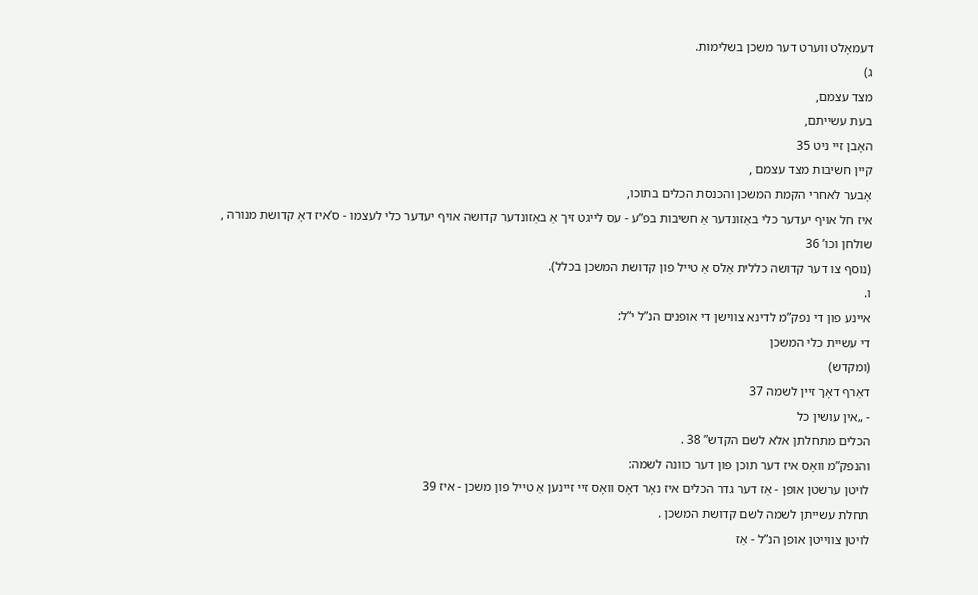דעמאָלט ווערט דער משכן בשלימות.
ג)
מצד עצמם,
בעת עשייתם,
האָבן זיי ניט 35
קיין חשיבות מצד עצמם ,
אָבער לאחרי הקמת המשכן והכנסת הכלים בתוכו,
איז חל אויף יעדער כלי באַזונדער אַ חשיבות בפ”ע - עס לייגט זיך אַ באַזונדער קדושה אויף יעדער כלי לעצמו - ס’איז דאָ קדושת מנורה ,
שולחן וכו’ 36
(נוסף צו דער קדושה כללית אַלס אַ טייל פון קדושת המשכן בכלל).
ו.
איינע פון די נפק”מ לדינא צווישן די אופנים הנ”ל י”ל:
די עשיית כלי המשכן
(ומקדש)
דאַרף דאָך זיין לשמה 37
- „אין עושין כל
הכלים מתחלתן אלא לשם הקדש” 38 .
והנפק”מ וואָס איז דער תוכן פון דער כוונה לשמה:
לויטן ערשטן אופן - אַז דער גדר הכלים איז נאָר דאָס וואָס זיי זיינען אַ טייל פון משכן - איז 39
תחלת עשייתן לשמה לשם קדושת המשכן .
לויטן צווייטן אופן הנ”ל - אַז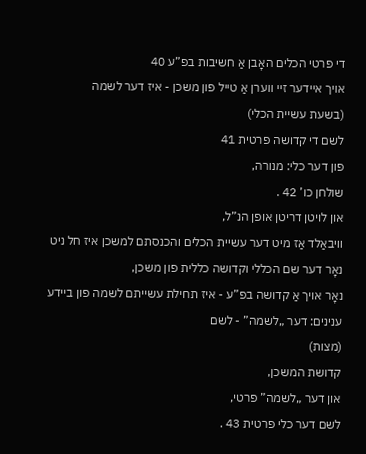די פרטי הכלים האָבן אַ חשיבות בפ”ע 40
אויך איידער זיי ווערן אַ טייל פון משכן - איז דער לשמה
(בשעת עשיית הכלי)
לשם די קדושה פרטית 41
פון דער כלי: מנורה,
שולחן כו’ 42 .
און לויטן דריטן אופן הנ”ל,
וויבאַלד אַז מיט דער עשיית הכלים והכנסתם למשכן איז חל ניט נאָר דער שם הכללי וקדושה כללית פון משכן,
נאָר אויך אַ קדושה בפ”ע - איז תחילת עשייתם לשמה פון ביידע ענינים: דער „לשמה” - לשם
(מצות)
קדושת המשכן,
און דער „לשמה” פרטי,
לשם דער כלי פרטית 43 .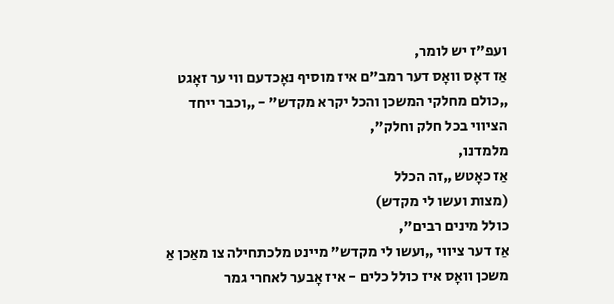ועפ”ז יש לומר,
אַז דאָס וואָס דער רמב”ם איז מוסיף נאָכדעם ווי ער זאָגט „כולם מחלקי המשכן והכל יקרא מקדש” - „וכבר ייחד הציווי בכל חלק וחלק”,
מלמדנו,
אַז כאָטש „זה הכלל
(מצות ועשו לי מקדש)
כולל מינים רבים”,
אַז דער ציווי „ועשו לי מקדש” מיינט מלכתחילה צו מאַכן אַ משכן וואָס איז כולל כלים - איז אָבער לאחרי גמר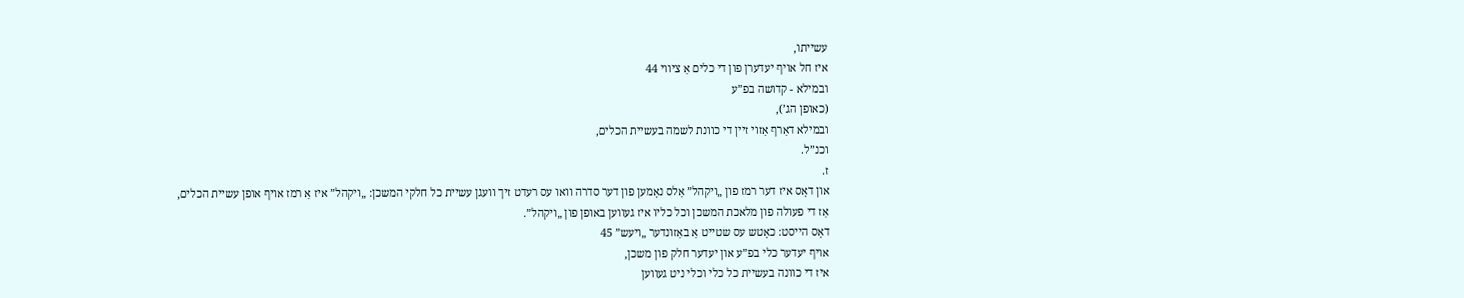עשייתו,
איז חל אויף יעדערן פון די כלים אַ ציווי 44
ובמילא - קדושה בפ”ע
(כאופן הג’),
ובמילא דאַרף אַזוי זיין די כוונת לשמה בעשיית הכלים,
וכנ”ל.
ז.
און דאָס איז דער רמז פון „ויקהל” אַלס נאָמען פון דער סדרה וואו עס רעדט זיך וועגן עשיית כל חלקי המשכן: „ויקהל” איז אַ רמז אויף אופן עשיית הכלים,
אַז די פעולה פון מלאכת המשכן וכל כליו איז געווען באופן פון „ויקהל”.
דאָס הייסט: כאָטש עס שטייט אַ באַזונדער „ויעש” 45
אויף יעדער כלי בפ”ע און יעדער חלק פון משכן,
איז די כוונה בעשיית כל כלי וכלי ניט געווען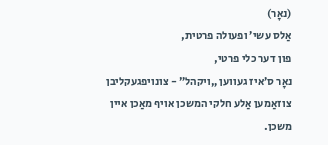(נאָר)
אַלס עשי’ ופעולה פרטית,
פון דער כלי פרטי,
נאָר ס’איז געווען „ויקהל” - צונויפגעקליבן צוזאַמען אַלע חלקי המשכן אויף מאַכן איין משכן.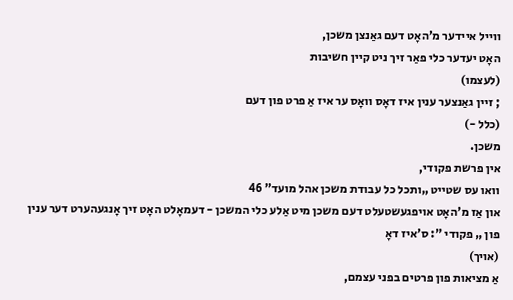ווייל איידער מ’האָט דעם גאַנצן משכן,
האָט יעדער כלי פאַר זיך ניט קיין חשיבות
(לעצמו)
; זיין גאַנצער ענין איז דאָס וואָס ער איז אַ פרט פון דעם
(כלל -)
משכן.
אין פרשת פקודי,
וואו עס שטייט „ותכל כל עבודת משכן אהל מועד” 46
און אַז מ’האָט אויפגעשטעלט דעם משכן מיט אַלע כלי המשכן - דעמאָלט האָט זיך אָנגעהערט דער ענין פון „ פקודי ”: ס’איז דאָ
(אויך)
אַ מציאות פון פרטים בפני עצמם,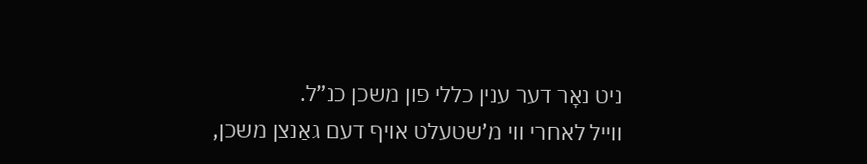ניט נאָר דער ענין כללי פון משכן כנ”ל.
ווייל לאחרי ווי מ’שטעלט אויף דעם גאַנצן משכן,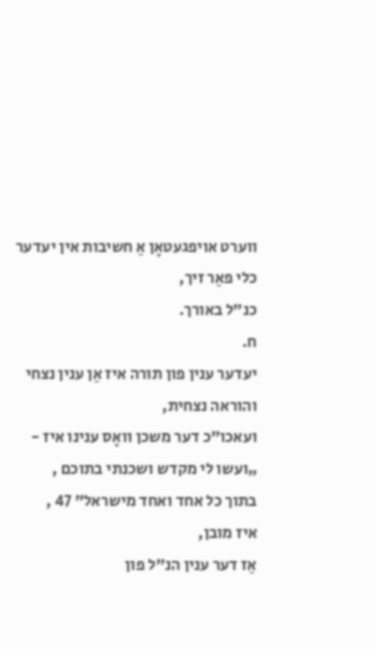ווערט אויפגעטאָן אַ חשיבות אין יעדער כלי פאַר זיך,
כנ”ל באורך.
ח.
יעדער ענין פון תורה איז אַן ענין נצחי והוראה נצחית,
ועאכו”כ דער משכן וואָס ענינו איז - „ועשו לי מקדש ושכנתי בתוכם ,
בתוך כל אחד ואחד מישראל” 47 ,
איז מובן,
אַז דער ענין הנ”ל פון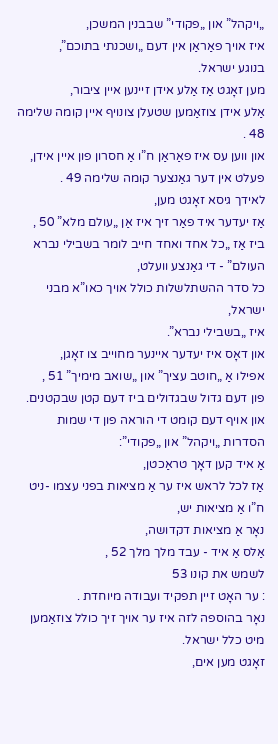„ויקהל” און „פקודי” שבבנין המשכן,
איז אויך פאַראַן אין דעם „ושכנתי בתוכם”,
בנוגע ישראל.
מען זאָגט אַז אַלע אידן זיינען איין ציבור,
אַלע אידן צוזאַמען שטעלן צונויף איין קומה שלימה 48 .
און ווען עס איז פאַראַן ח”ו אַ חסרון פון איין אידן,
פעלט אין דער גאַנצער קומה שלימה 49 .
לאידך גיסא זאָגט מען,
אַז יעדער איד פאַר זיך איז אַן „עולם מלא” 50 ,
ביז אַז „כל אחד ואחד חייב לומר בשבילי נברא העולם” - די גאַנצע וועלט,
כל סדר ההשתלשלות כולל אויך כאו”א מבני ישראל,
איז „בשבילי נברא”.
און דאָס איז יעדער איינער מחוייב צו זאָגן,
אפילו אַ „חוטב עציך” און „שואב מימיך” 51 ,
פון דעם גדול שבגדולים ביז דעם קטן שבקטנים.
און אויף דעם קומט די הוראה פון די שמות הסדרות „ויקהל” און „פקודי”:
אַ איד קען דאָך טראַכטן,
אַז לכל לראש איז ער אַ מציאות בפני עצמו -ניט ח”ו אַ מציאות יש,
נאָר אַ מציאות דקדושה,
אַלס אַ איד - עבד מלך מלך 52 ,
לשמש את קונו 53
: ער האָט זיין תפקיד ועבודה מיוחדת .
נאָר בהוספה לזה איז ער אויך זיך כולל צוזאַמען מיט כלל ישראל.
זאָגט מען אים,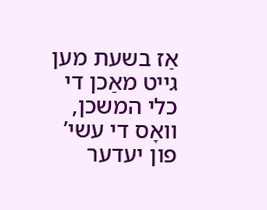אַז בשעת מען גייט מאַכן די כלי המשכן,
וואָס די עשי’ פון יעדער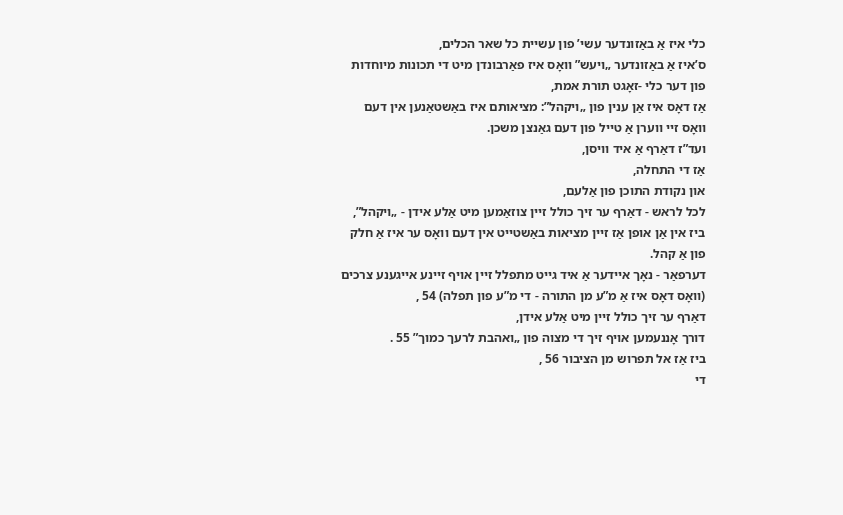כלי איז אַ באַזונדער עשי’ פון עשיית כל שאר הכלים,
ס’איז אַ באַזונדער „ויעש” וואָס איז פאַרבונדן מיט די תכונות מיוחדות פון דער כלי -זאָגט תורת אמת,
אַז דאָס איז אַן ענין פון „ויקהל”: מציאותם איז באַשטאַנען אין דעם וואָס זיי ווערן אַ טייל פון דעם גאַנצן משכן.
ועד”ז דאַרף אַ איד וויסן,
אַז די התחלה,
און נקודת התוכן פון אַלעם,
לכל לראש - דאַרף ער זיך כולל זיין צוזאַמען מיט אַלע אידן - „ויקהל”,
ביז אין אַן אופן אַז זיין מציאות באַשטייט אין דעם וואָס ער איז אַ חלק פון אַ קהל.
דערפאַר - נאָך איידער אַ איד גייט מתפלל זיין אויף זיינע אייגענע צרכים
(וואָס דאָס איז אַ מ”ע מן התורה - די מ”ע פון תפלה) 54 ,
דאַרף ער זיך כולל זיין מיט אַלע אידן,
דורך אָננעמען אויף זיך די מצוה פון „ואהבת לרעך כמוך” 55 .
ביז אַז אל תפרוש מן הציבור 56 ,
די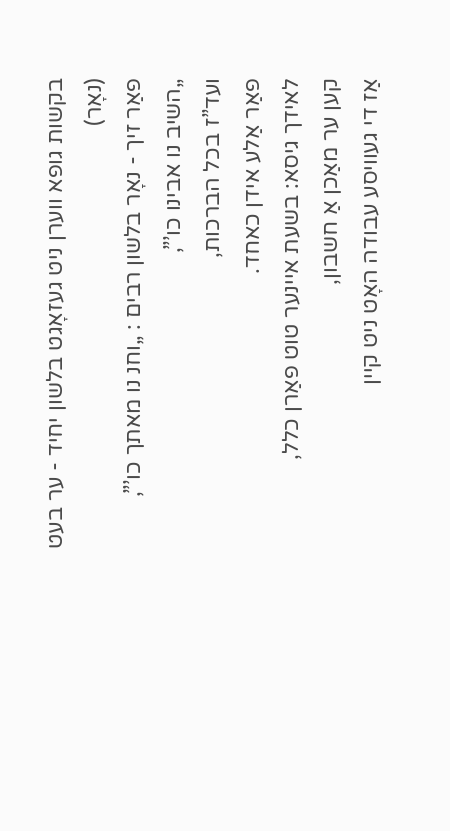בקשות גופא ווערן ניט געזאָגט בלשון יחיד - ער בעט
(נאָר)
פאַר זיך - נאָר בלשון רבים : „וחנ נו מאתך כו’”,
„השיב נו אבינו כו’”,
ועד”ז בכל הברכות,
פאַר אַלע אידן כאחד.
לאידך גיסא: בשעת איינער טוט פאַרן כלל,
קען ער מאַכן אַ חשבון,
אַז די געוויסע עבודה האָט ניט קיין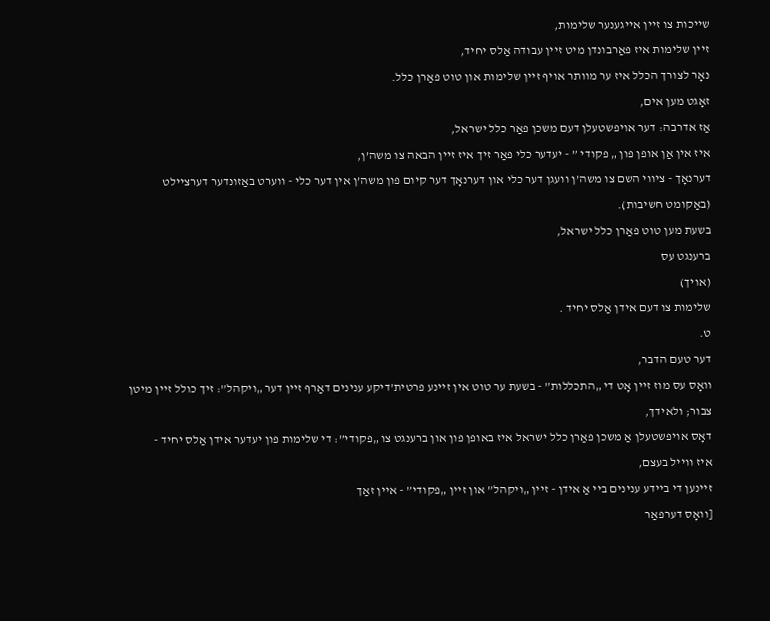שייכות צו זיין אייגענער שלימות,
זיין שלימות איז פאַרבונדן מיט זיין עבודה אַלס יחיד,
נאָר לצורך הכלל איז ער מוותר אויף זיין שלימות און טוט פאַרן כלל.
זאָגט מען אים,
אַז אדרבה: דער אויפשטעלן דעם משכן פאַר כלל ישראל,
איז אין אַן אופן פון „ פקודי ” - יעדער כלי פאַר זיך איז זיין הבאה צו משה’ן,
דערנאָך - ציווי השם צו משה’ן וועגן דער כלי און דערנאָך דער קיום פון משה’ן אין דער כלי - ווערט באַזונדער דערציילט
(באַקומט חשיבות).
בשעת מען טוט פאַרן כלל ישראל,
ברענגט עס
(אויך)
שלימות צו דעם אידן אַלס יחיד .
ט.
דער טעם הדבר,
וואָס עס מוז זיין אָט די „התכללות” - בשעת ער טוט אין זיינע פרטית’דיקע ענינים דאַרף זיין דער „ויקהל”: זיך כולל זיין מיטן צבור; ולאידך,
דאָס אויפשטעלן אַ משכן פאַרן כלל ישראל איז באופן פון און ברענגט צו „פקודי”: די שלימות פון יעדער אידן אַלס יחיד -
איז ווייל בעצם,
זיינען די ביידע ענינים ביי אַ אידן - זיין „ויקהל” און זיין „פקודי” - איין זאַך
[וואָס דערפאַר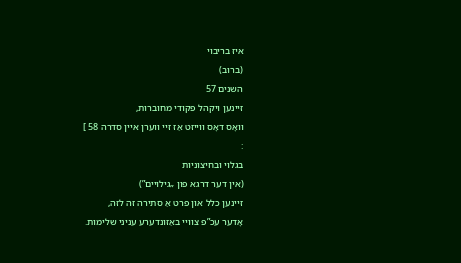איז בריבוי
(ברוב)
השנים 57
זיינען ויקהל פקודי מחוברות,
וואָס דאָס ווייזט אַז זיי ווערן איין סדרה 58 ]
:
בגלוי ובחיצוניות
(אין דער דרגא פון „גילויים”)
זיינען כלל און פרט אַ סתירה זה לזה,
אָדער עכ”פ צוויי באַזונדערע עניני שלימות.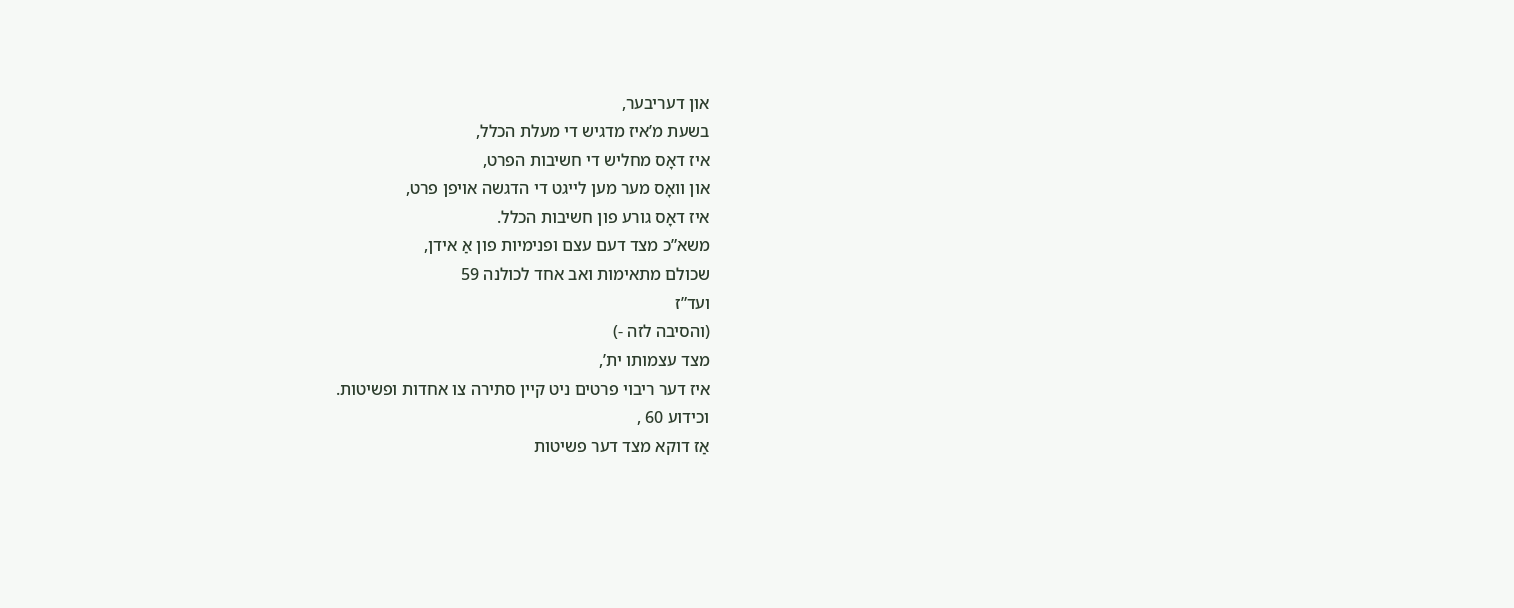און דעריבער,
בשעת מ’איז מדגיש די מעלת הכלל,
איז דאָס מחליש די חשיבות הפרט,
און וואָס מער מען לייגט די הדגשה אויפן פרט,
איז דאָס גורע פון חשיבות הכלל.
משא”כ מצד דעם עצם ופנימיות פון אַ אידן,
שכולם מתאימות ואב אחד לכולנה 59
ועד”ז
(והסיבה לזה -)
מצד עצמותו ית’,
איז דער ריבוי פרטים ניט קיין סתירה צו אחדות ופשיטות.
וכידוע 60 ,
אַז דוקא מצד דער פשיטות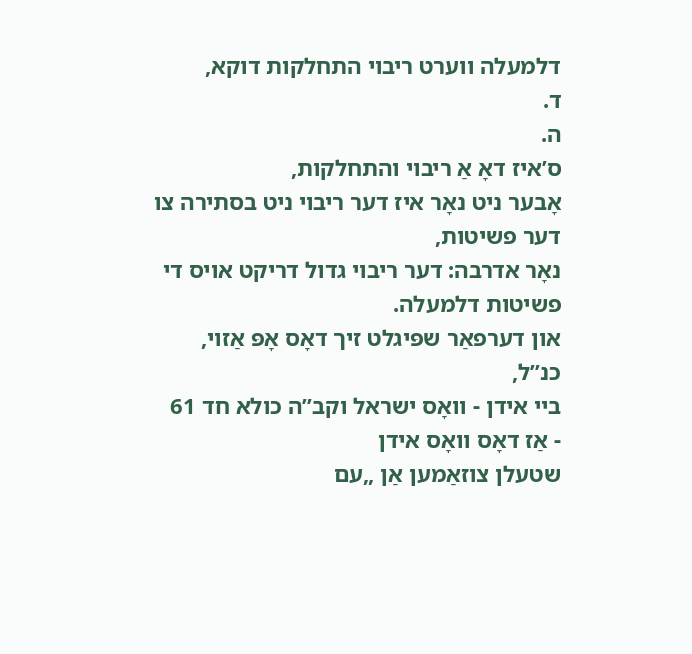דלמעלה ווערט ריבוי התחלקות דוקא,
ד.
ה.
ס’איז דאָ אַ ריבוי והתחלקות,
אָבער ניט נאָר איז דער ריבוי ניט בסתירה צו דער פשיטות,
נאָר אדרבה: דער ריבוי גדול דריקט אויס די פשיטות דלמעלה.
און דערפאַר שפּיגלט זיך דאָס אָפּ אַזוי,
כנ”ל,
ביי אידן - וואָס ישראל וקב”ה כולא חד 61
- אַז דאָס וואָס אידן
שטעלן צוזאַמען אַן „עם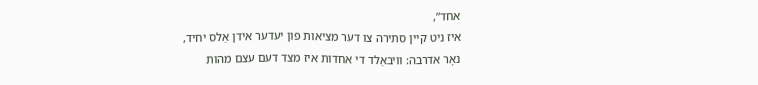אחד”,
איז ניט קיין סתירה צו דער מציאות פון יעדער אידן אַלס יחיד,
נאָר אדרבה: וויבאַלד די אחדות איז מצד דעם עצם מהות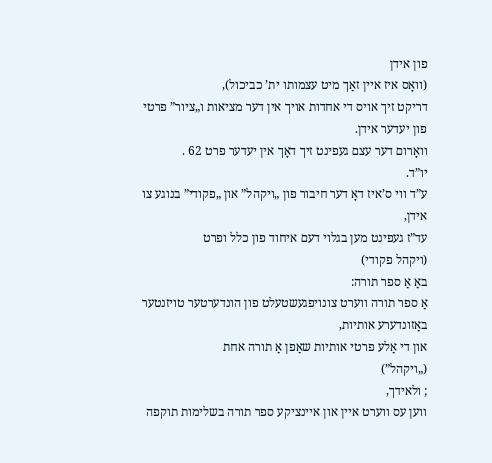פון אידן
(וואָס איז איין זאַך מיט עצמותו ית’ כביכול),
דריקט זיך אויס די אחדות אויך אין דער מציאות ו„ציור” פרטי פון יעדער אידן.
וואָרום דער עצם געפינט זיך דאָך אין יעדער פרט 62 .
יו”ד.
ע”ד ווי ס’איז דאָ דער חיבור פון „ויקהל” און „פקודי” בנוגע צו אידן,
עד”ז געפינט מען בגלוי דעם איחוד פון כלל ופרט
(ויקהל פקודי)
באַ אַ ספר תורה:
אַ ספר תורה ווערט צונויפגעשטעלט פון הונדערטער טויזנטער באַזונדערע אותיות,
און די אַלע פרטי אותיות שאַפן אַ תורה אחת
(„ויקהל”)
; ולאידך,
ווען עס ווערט איין און איינציקע ספר תורה בשלימות תוקפה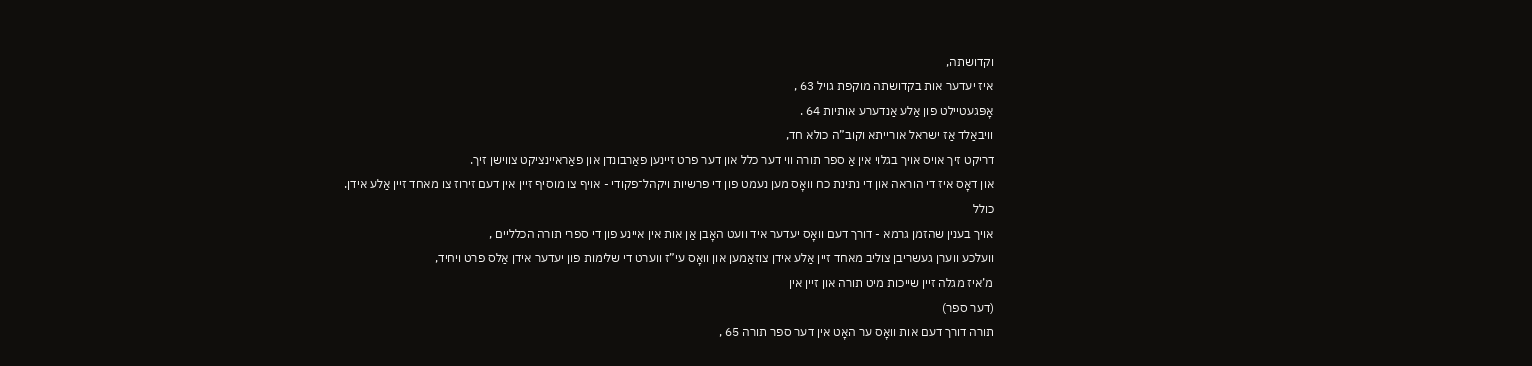וקדושתה,
איז יעדער אות בקדושתה מוקפת גויל 63 ,
אָפּגעטיילט פון אַלע אַנדערע אותיות 64 .
וויבאַלד אַז ישראל אורייתא וקוב”ה כולא חד,
דריקט זיך אויס אויך בגלוי אין אַ ספר תורה ווי דער כלל און דער פרט זיינען פאַרבונדן און פאַראיינציקט צווישן זיך.
און דאָס איז די הוראה און די נתינת כח וואָס מען נעמט פון די פרשיות ויקהל־פקודי - אויף צו מוסיף זיין אין דעם זירוז צו מאחד זיין אַלע אידן.
כולל
אויך בענין שהזמן גרמא - דורך דעם וואָס יעדער איד וועט האָבן אַן אות אין איינע פון די ספרי תורה הכלליים ,
וועלכע ווערן געשריבן צוליב מאחד זיין אַלע אידן צוזאַמען און וואָס עי”ז ווערט די שלימות פון יעדער אידן אַלס פרט ויחיד,
מ’איז מגלה זיין שייכות מיט תורה און זיין אין
(דער ספר)
תורה דורך דעם אות וואָס ער האָט אין דער ספר תורה 65 ,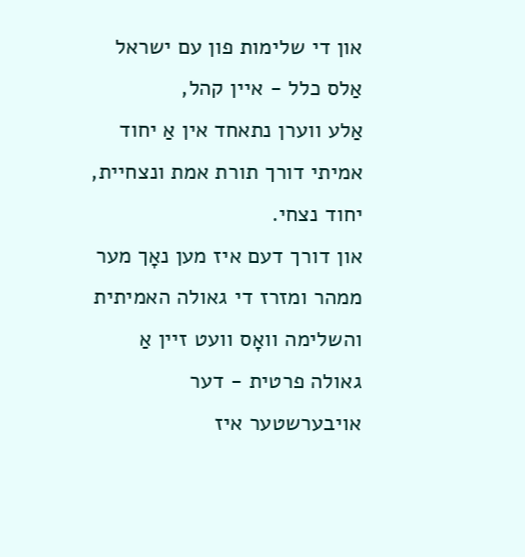און די שלימות פון עם ישראל אַלס כלל - איין קהל,
אַלע ווערן נתאחד אין אַ יחוד אמיתי דורך תורת אמת ונצחיית,
יחוד נצחי.
און דורך דעם איז מען נאָך מער ממהר ומזרז די גאולה האמיתית והשלימה וואָס וועט זיין אַ גאולה פרטית - דער אויבערשטער איז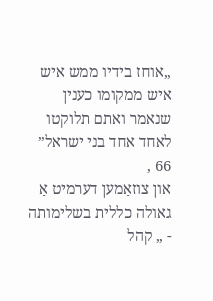„אוחז בידיו ממש איש איש ממקומו כענין שנאמר ואתם תלוקטו לאחד אחד בני ישראל” 66 ,
און צוזאַמען דערמיט אַ גאולה כללית בשלימותה - „ קהל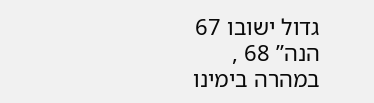גדול ישובו 67
הנה” 68 ,
במהרה בימינו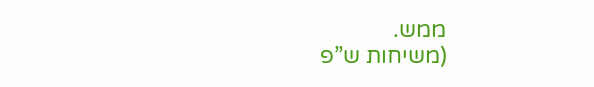ממש.
(משיחות ש”פ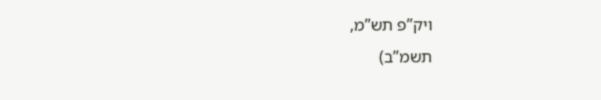ויק”פ תש”מ,
תשמ”ב)